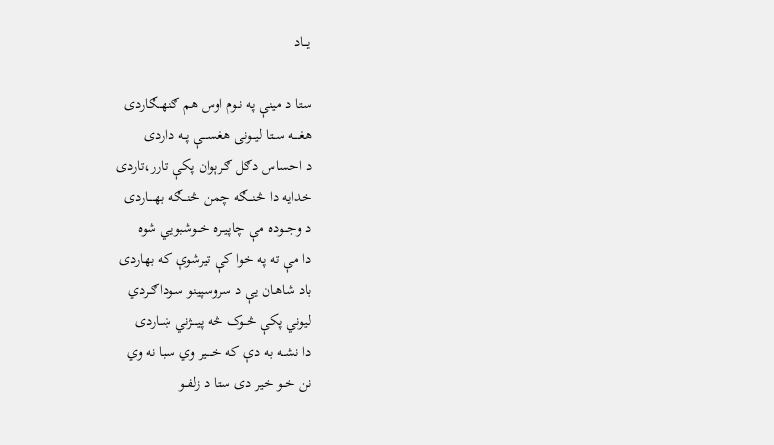يـــاد

ستا د مينې په نــوم اوس هم ګنهــګاردى
هغــــه ســتا لیـــونى هغســـې پــه داردى
د احساس دګل ګـرېوان پکې تارر،تاردى
خدايه دا څنـــګه چمن څنـــګه بهــــاردى
د وجـــوده مې چاپیــره خـــوشبويي شوه
دا مې ته په خوا کې تیرشوې که بهاردى
باد شاهـان يې د سروسپينو سـوداګــردي
لیوني پکې څــوک څه پیــــژني ښــاردى
دا نشــه به دې که خــــير وي سبا نه وي
نن خــو خير دى ستا د زلفــو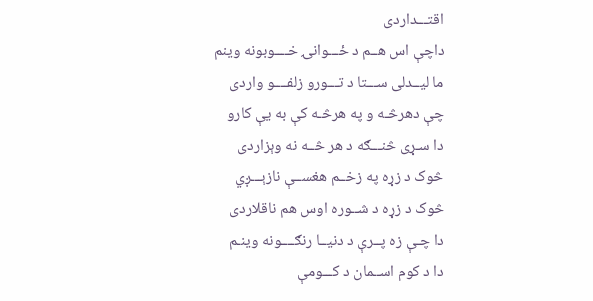اقتـــداردى
داچې اس هــم د ځـــوانۍ خــــوبونه وينم
ما ليــدلى ســـتا د تـــورو زلفــــو واردى
چې دهرڅـه و په هرڅـه کې به يې کارو
دا سـړى څنـــګه د هر څــه نه وېزاردى
څوک د زړه په زخــم هغســې نازېـــږي
څوک د زړه د شــوره اوس هم ناقلاردى
دا چـې زه پــرې د دنيــا رنګــــونه وينـم
دا د کوم اســمان د کـــومې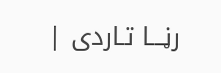رڼـــا تـاردى |